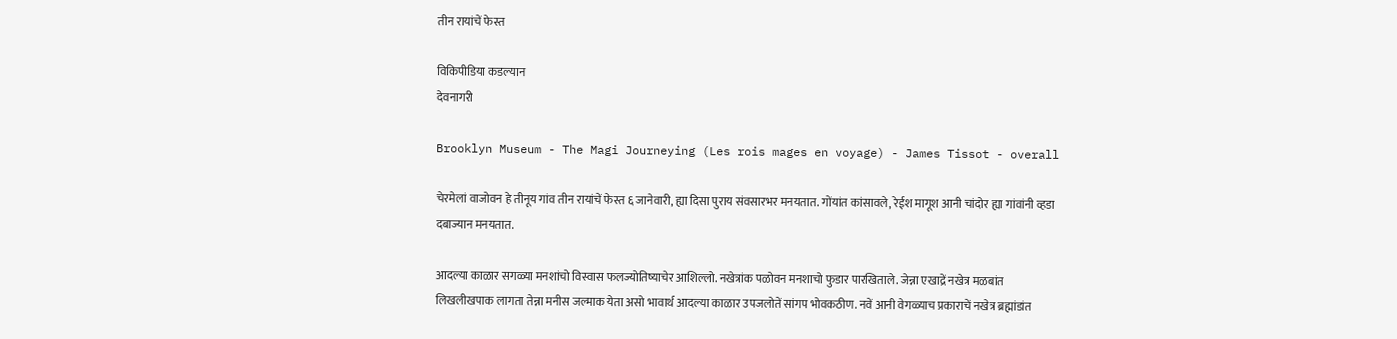तीन रायांचें फेस्त

विकिपीडिया कडल्यान
देवनागरी

Brooklyn Museum - The Magi Journeying (Les rois mages en voyage) - James Tissot - overall

चेरमेलां वाजोवन हे तीनूय गांव तीन रायांचें फेस्त ६ जानेवारी, ह्या दिसा पुराय संवसारभर मनयतात. गोंयांत कांसावले, रेईश मागूश आनी चांदोर ह्या गांवांनी व्हडा दबाज्यान मनयतात.

आदल्या काळार सगळ्या मनशांचो विस्वास फलज्योतिष्याचेर आशिल्लो. नखेत्रांक पळोवन मनशाचो फुडार पारखिताले. जेन्ना एखाद्रें नखेत्र मळबांत लिखलीखपाक लागता तेन्ना मनीस जल्माक येता असो भावार्थ आदल्या काळार उपजलोतें सांगप भोवकठीण. नवें आनी वेगळ्याच प्रकाराचें नखेत्र ब्रह्मांडांत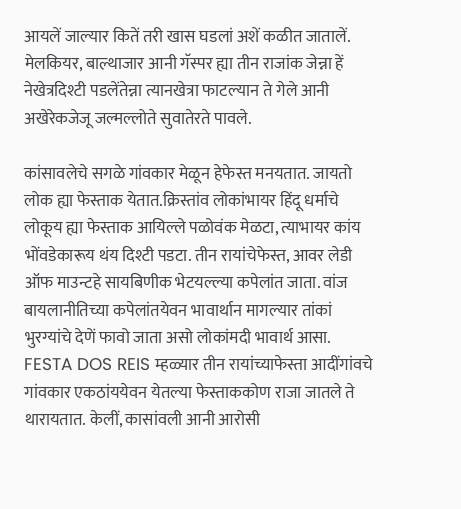आयलें जाल्यार कितें तरी खास घडलां अशें कळीत जातालें. मेलकियर, बाल्थाजार आनी गॅस्पर ह्या तीन राजांक जेन्ना हें नेखेत्रदिश्टी पडलेंतेन्ना त्यानखेत्रा फाटल्यान ते गेले आनी अखेरेकजेजू जल्मल्लोते सुवातेरते पावले.

कांसावलेचे सगळे गांवकार मेळून हेफेस्त मनयतात. जायतो लोक ह्या फेस्ताक येतात.क्रिस्तांव लोकांभायर हिंदू धर्माचे लोकूय ह्या फेस्ताक आयिल्ले पळोवंक मेळटा, त्याभायर कांय भोंवडेकारूय थंय दिश्टी पडटा. तीन रायांचेफेस्त, आवर लेडी ऑफ माउन्टहे सायबिणीक भेटयल्ल्या कपेलांत जाता. वांज बायलानीतिच्या कपेलांतयेवन भावार्थान मागल्यार तांकां भुरग्यांचे देणें फावो जाता असो लोकांमदी भावार्थ आसा. FESTA DOS REIS म्हळ्यार तीन रायांच्याफेस्ता आदींगांवचे गांवकार एकठांययेवन येतल्या फेस्ताककोण राजा जातले ते थारायतात. केलीं, कासांवली आनी आरोसी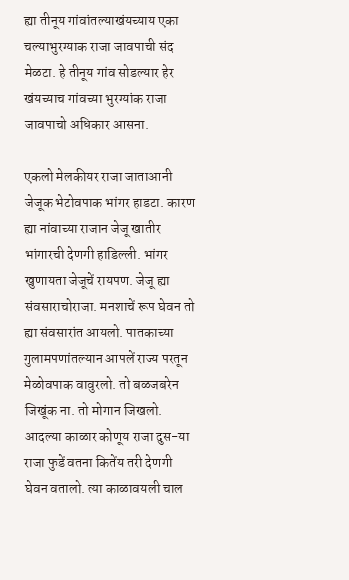ह्या तीनूय गांवांतल्याखंयच्याय एका चल्याभुरग्याक राजा जावपाची संद मेळटा. हे तीनूय गांव सोडल्यार हेर खंयच्याच गांवच्या भुरग्यांक राजा जावपाचो अधिकार आसना.

एकलो मेलकीयर राजा जाताआनी जेजूक भेटोवपाक भांगर हाडटा. कारण ह्या नांवाच्या राजान जेजू खातीर भांगारची देणगी हाडिल्ली. भांगर खुणायता जेजूचें रायपण. जेजू ह्या संवसाराचोराजा. मनशाचें रूप घेवन तो ह्या संवसारांत आयलो. पातकाच्या गुलामपणांतल्यान आपलें राज्य परतून मेळोवपाक वावुरलो. तो बळजबरेन जिखूंक ना. तो मोगान जिखलो. आदल्या काळार कोणूय राजा दुस-या राजा फुडें वतना कितेंय तरी देणगी घेवन वतालो. त्या काळावयली चाल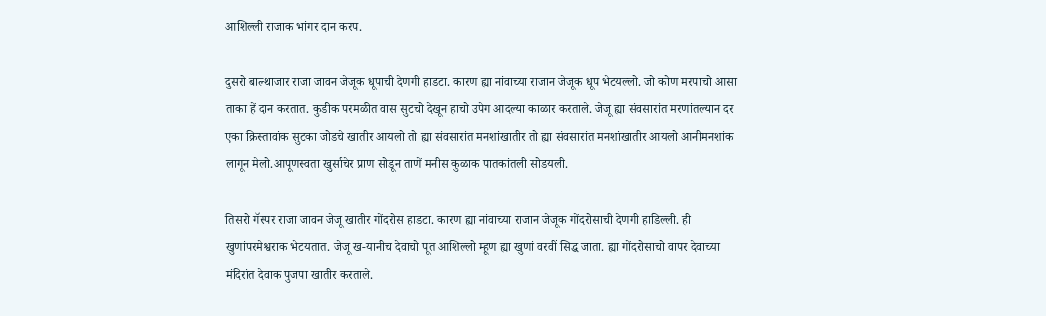आशिल्ली राजाक भांगर दान करप.

दुसरो बाल्थाजार राजा जावन जेजूक धूपाची देणगी हाडटा. कारण ह्या नांवाच्या राजान जेजूक धूप भेटयल्लो. जो कोण मरपाचो आसा ताका हें दान करतात. कुडीक परमळीत वास सुटचो देखून हाचो उपेग आदल्या काळार करताले. जेजू ह्या संवसारांत मरणांतल्यान दर एका क्रिस्तावांक सुटका जोडचे खातीर आयलो तो ह्या संवसारांत मनशांखातीर तो ह्या संवसारांत मनशांखातीर आयलो आनीमनशांक लागून मेलो.आपूणस्वता खुर्साचेर प्राण सोडून ताणें मनीस कुळाक पातकांतली सोडयली.

तिसरो गॅस्पर राजा जावन जेजू खातीर गोंदरोस हाडटा. कारण ह्या नांवाच्या राजान जेजूक गोंदरोसाची देणगी हाडिल्ली. ही खुणांपरमेश्वराक भेटयतात. जेजू ख-यानीच देवाचो पूत आशिल्लो म्हूण ह्या खुणां वरवीं सिद्ध जाता. ह्या गोंदरोसाचो वापर देवाच्या मंदिरांत देवाक पुजपा खातीर करताले.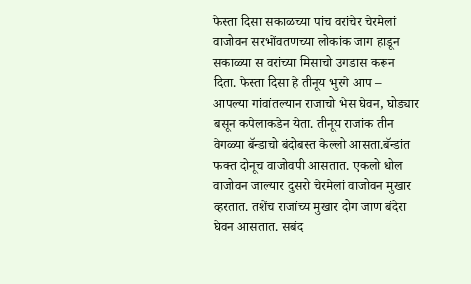फेस्ता दिसा सकाळच्या पांच वरांचेर चेरमेलां वाजोवन सरभोंवतणच्या लोकांक जाग हाडून सकाळ्या स वरांच्या मिसाचो उगडास करून दिता. फेस्ता दिसा हे तीनूय भुरगे आप – आपल्या गांवांतल्यान राजाचो भेस घेवन, घोड्यार बसून कपेलाकडेन येता. तीनूय राजांक तीन वेगळ्या बॅन्डाचो बंदोबस्त केल्लो आसता.बॅन्डांत फक्त दोनूच वाजोवपी आसतात. एकलो धोल वाजोवन जाल्यार दुसरो चेरमेलां वाजोवन मुखार व्हरतात. तशेंच राजांच्य मुखार दोग जाण बंदेरा घेवन आसतात. सबंद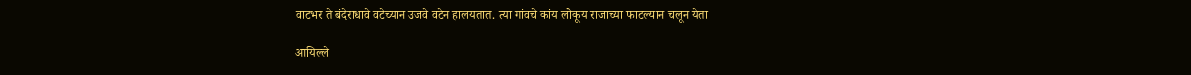वाटभर ते बंदेराधावे वटेच्यान उजवे वटेन हालयतात. त्या गांवचे कांय लोकूय राजाच्या फाटल्यान चलून येता

आयिल्ले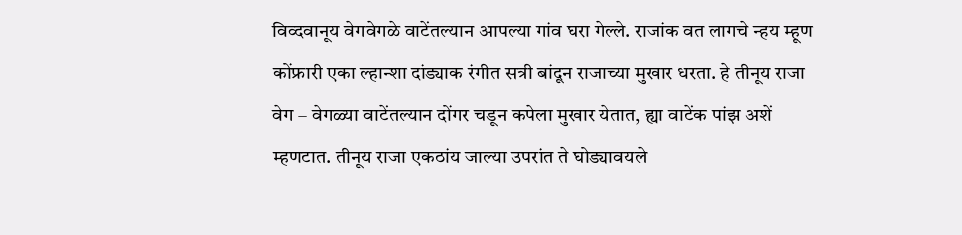विव्दवानूय वेगवेगळे वाटेंतल्यान आपल्या गांव घरा गेल्ले. राजांक वत लागचे न्हय म्हूण कोंफ्रारी एका ल्हान्शा दांड्याक रंगीत सत्री बांदून राजाच्या मुखार धरता. हे तीनूय राजा वेग – वेगळ्या वाटेंतल्यान दोंगर चडून कपेला मुखार येतात, ह्या वाटेंक पांझ अशें म्हणटात. तीनूय राजा एकठांय जाल्या उपरांत ते घोड्यावयले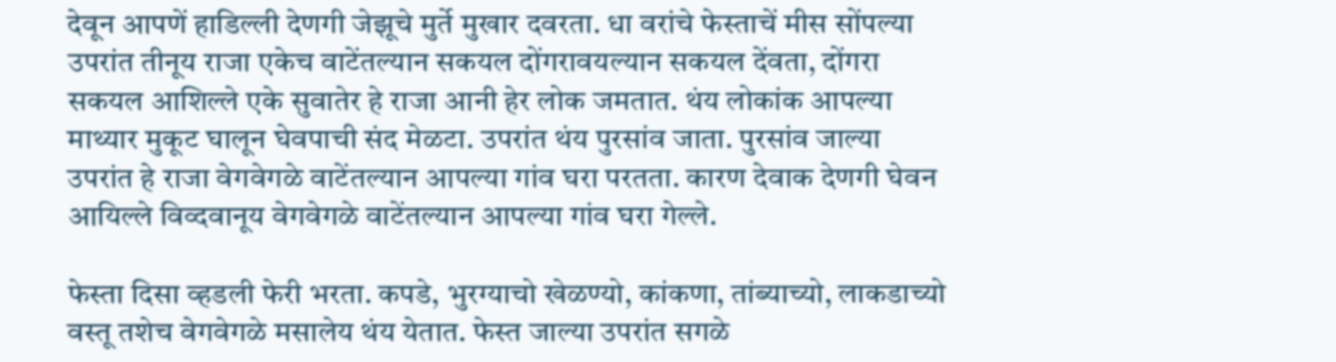देवून आपणें हाडिल्ली देणगी जेझूचे मुर्ते मुखार दवरता. धा वरांचे फेस्ताचें मीस सोंपल्या उपरांत तीनूय राजा एकेच वाटेंतल्यान सकयल दोंगरावयल्यान सकयल देंवता, दोंगरा सकयल आशिल्ले एके सुवातेर हे राजा आनी हेर लोक जमतात. थंय लोकांक आपल्या माथ्यार मुकूट घालून घेवपाची संद मेळटा. उपरांत थंय पुरसांव जाता. पुरसांव जाल्या उपरांत हे राजा वेगवेगळे वाटेंतल्यान आपल्या गांव घरा परतता. कारण देवाक देणगी घेवन आयिल्ले विव्दवानूय वेगवेगळे वाटेंतल्यान आपल्या गांव घरा गेल्ले.

फेस्ता दिसा व्हडली फेरी भरता. कपडे, भुरग्याचो खेळण्यो, कांकणा, तांब्याच्यो, लाकडाच्यो वस्तू तशेच वेगवेगळे मसालेय थंय येतात. फेस्त जाल्या उपरांत सगळे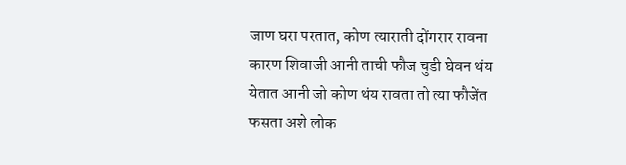जाण घरा परतात, कोण त्याराती दोंगरार रावना कारण शिवाजी आनी ताची फौज चुडी घेवन थंय येतात आनी जो कोण थंय रावता तो त्या फौजेंत फसता अशे लोक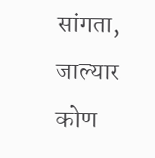सांगता, जाल्यार कोण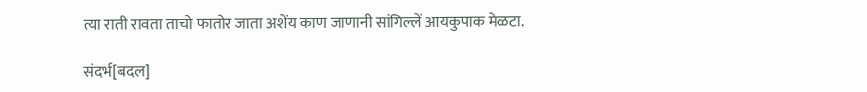त्या राती रावता ताचो फातोर जाता अशेंय काण जाणानी सांगिल्लें आयकुपाक मेळटा.

संदर्भ[बदल]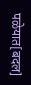पळेयात[बदल]